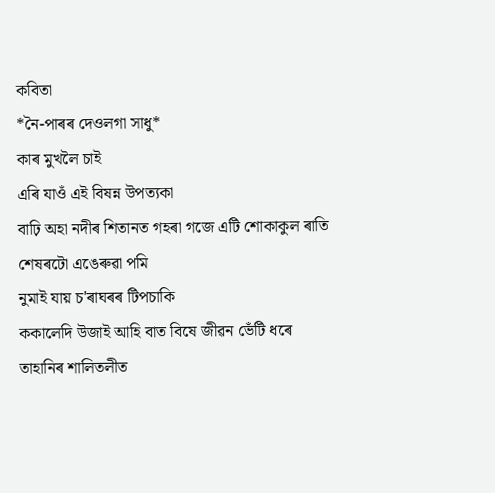কবিতা
*নৈ-পাৰৰ দেওলগা সাধু*
কাৰ মুখলৈ চাই
এৰি যাওঁ এই বিষন্ন উপত্যকা
বাঢ়ি অহা নদীৰ শিতানত গহৰা গজে এটি শোকাকুল ৰাতি
শেষৰটো এঙেৰুৱা পমি
নুমাই যায় চ'ৰাঘৰৰ টিপচাকি
ককালেদি উজাই আহি বাত বিষে জীৱন ভেঁটি ধৰে
তাহানিৰ শালিতলীত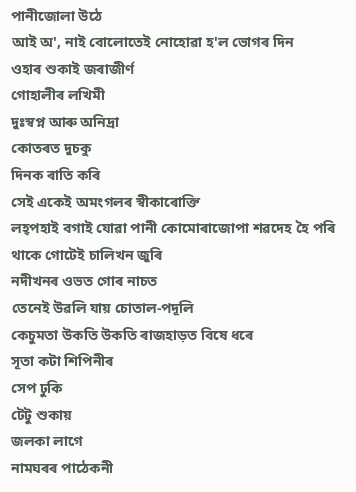পানীজোলা উঠে
আই অ', নাই বোলোতেই নোহোৱা হ'ল ভোগৰ দিন
ওহাৰ শুকাই জৰাজীৰ্ণ
গোহালীৰ লখিমী
দুঃস্বপ্ন আৰু অনিদ্ৰা
কোতৰত দুচকু
দিনক ৰাতি কৰি
সেই একেই অমংগলৰ স্বীকাৰোক্তি
লহ্পহাই বগাই যোৱা পানী কোমোৰাজোপা শৱদেহ হৈ পৰি থাকে গোটেই চালিখন জুৰি
নদীখনৰ ওভত গোৰ নাচত
তেনেই উৱলি যায় চোতাল-পদূলি
কেচুমতা উকতি উকতি ৰাজহাড়ত বিষে ধৰে
সূতা কটা শিপিনীৰ
সেপ ঢুকি
টেটু শুকায়
জলকা লাগে
নামঘৰৰ পাঠেকনী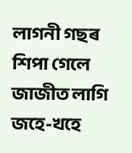লাগনী গছৰ শিপা গেলে
জাজীত লাগি জহে-খহে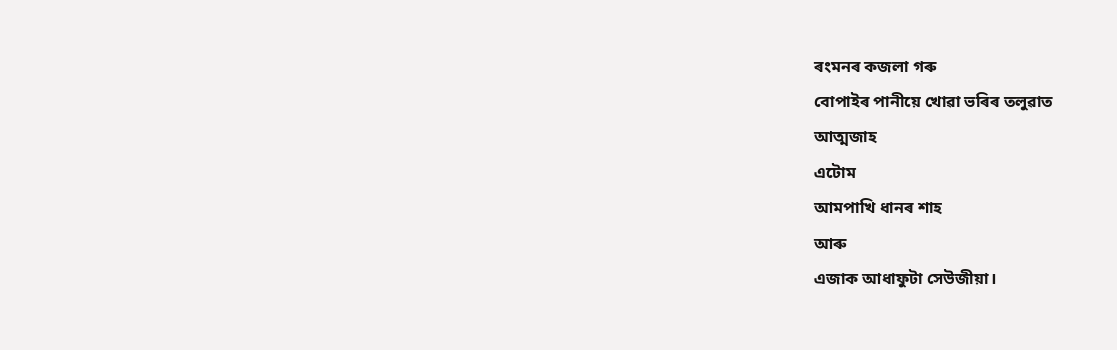ৰংমনৰ কজলা গৰু
বোপাইৰ পানীয়ে খোৱা ভৰিৰ তলুৱাত
আত্মজাহ
এটোম
আমপাখি ধানৰ শাহ
আৰু
এজাক আধাফুটা সেউজীয়া।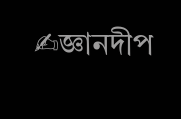✍জ্ঞানদীপ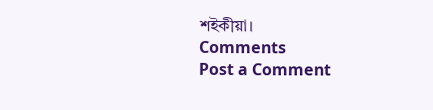শইকীয়া।
Comments
Post a Comment